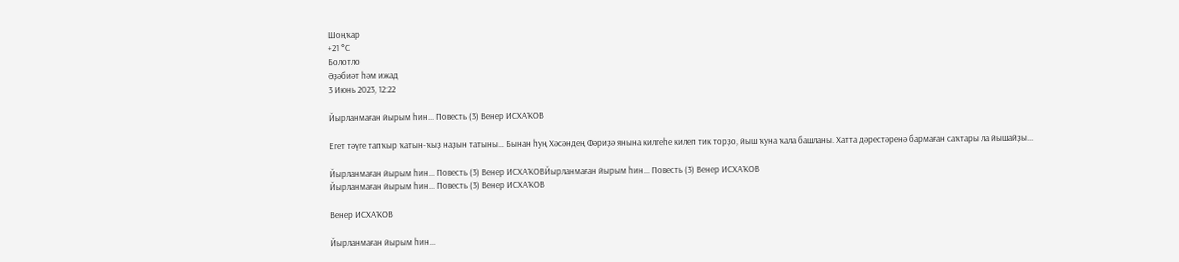Шоңҡар
+21 °С
Болотло
Әҙәбиәт һәм ижад
3 Июнь 2023, 12:22

Йырланмаған йырым һин... Повесть (3) Венер ИСХАҠОВ

Егет тәүге тапҡыр ҡатын-ҡыҙ наҙын татыны… Бынан һуң Хәсәндең Фәриҙә янына килгеһе килеп тик торҙо, йыш ҡуна ҡала башланы. Хатта дәрестәренә бармаған саҡтары ла йышайҙы...

Йырланмаған йырым һин... Повесть (3) Венер ИСХАҠОВЙырланмаған йырым һин... Повесть (3) Венер ИСХАҠОВ
Йырланмаған йырым һин... Повесть (3) Венер ИСХАҠОВ

Венер ИСХАҠОВ

Йырланмаған йырым һин...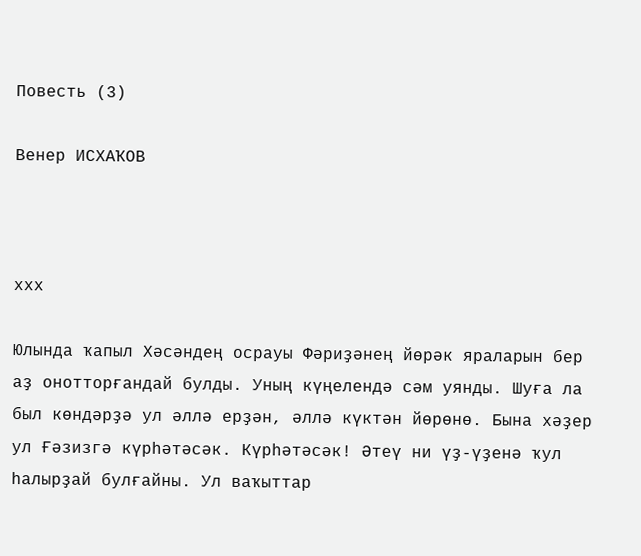Повесть (3)

Венер ИСХАҠОВ



ххх

Юлында ҡапыл Хәсәндең осрауы Фәриҙәнең йөрәк яраларын бер аҙ онотторғандай булды. Уның күңелендә сәм уянды. Шуға ла был көндәрҙә ул әллә ерҙән, әллә күктән йөрөнө. Бына хәҙер ул Ғәзизгә күрһәтәсәк. Күрһәтәсәк! Әтеү ни үҙ-үҙенә ҡул һалырҙай булғайны. Ул ваҡыттар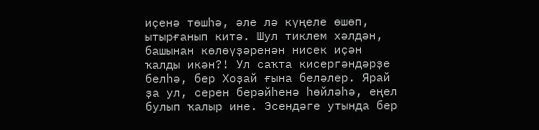иҫенә төшһә, әле лә күңеле өшөп, ытырғанып китә. Шул тиклем хәлдән, башынан көлөүҙәренән нисек иҫән ҡалды икән?! Ул саҡта кисергәндәрҙе белһә, бер Хоҙай ғына беләлер. Ярай ҙа ул, серен берәйһенә һөйләһә, еңел булып ҡалыр ине. Эсендәге утында бер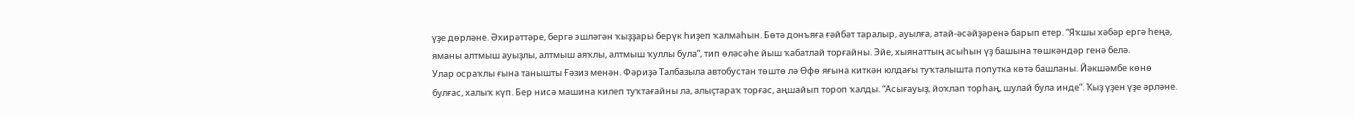үҙе дөрләне. Әхирәттәре, бергә эшләгән ҡыҙҙары берүк һиҙеп ҡалмаһын. Бөтә донъяға ғәйбәт таралыр, ауылға, атай-әсәйҙәренә барып етер. “Яҡшы хәбәр ергә һеңә, яманы алтмыш ауыҙлы, алтмыш аяҡлы, алтмыш ҡуллы була”, тип өләсәһе йыш ҡабатлай торғайны. Эйе, хыянаттың асыһын үҙ башына төшкәндәр генә белә.
Улар осраҡлы ғына танышты Ғәзиз менән. Фәриҙә Талбазыла автобустан төштө лә Өфө яғына киткән юлдағы туҡталышта попутка көтә башланы. Йәкшәмбе көнө булғас, халыҡ күп. Бер нисә машина килеп туҡтағайны ла, алыҫтараҡ торғас, аңшайып тороп ҡалды. “Асығауыҙ, йоҡлап торһаң, шулай була инде”. Ҡыҙ үҙен үҙе әрләне.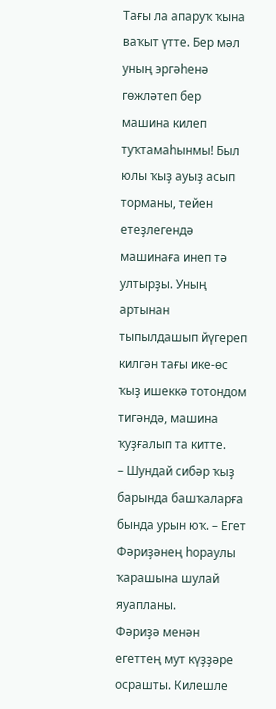Тағы ла апаруҡ ҡына ваҡыт үтте. Бер мәл уның эргәһенә гөжләтеп бер машина килеп туҡтамаһынмы! Был юлы ҡыҙ ауыҙ асып торманы, тейен етеҙлегендә машинаға инеп тә ултырҙы. Уның артынан тыпылдашып йүгереп килгән тағы ике-өс ҡыҙ ишеккә тотондом тигәндә, машина ҡуҙғалып та китте.
– Шундай сибәр ҡыҙ барында башҡаларға бында урын юҡ. – Егет Фәриҙәнең һораулы ҡарашына шулай яуапланы.
Фәриҙә менән егеттең мут күҙҙәре осрашты. Килешле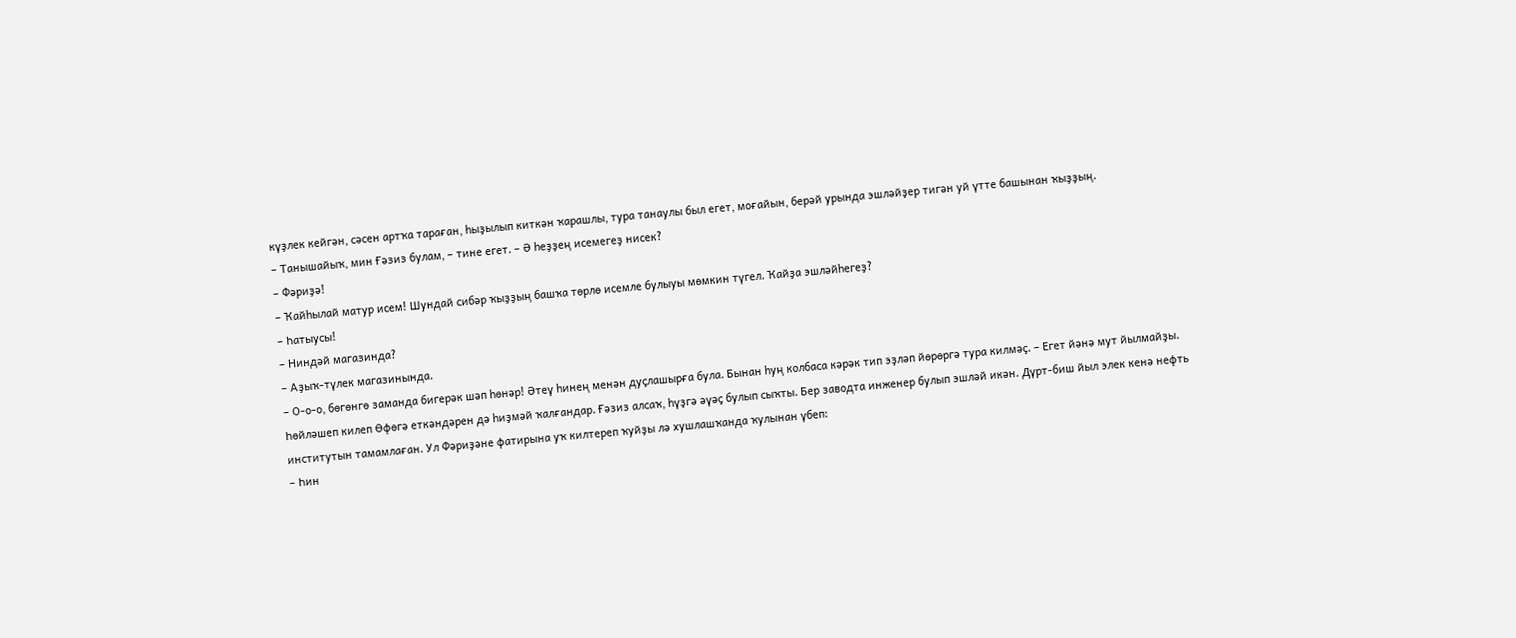күҙлек кейгән, сәсен артҡа тараған, һыҙылып киткән ҡарашлы, тура танаулы был егет, моғайын, берәй урында эшләйҙер тигән уй үтте башынан ҡыҙҙың.
– Танышайыҡ, мин Ғәзиз булам, – тине егет. – Ә һеҙҙең исемегеҙ нисек?
– Фәриҙә!
– Ҡайһылай матур исем! Шундай сибәр ҡыҙҙың башҡа төрлө исемле булыуы мөмкин түгел. Ҡайҙа эшләйһегеҙ?
– Һатыусы!
– Ниндәй магазинда?
– Аҙыҡ-түлек магазинында.
– О-о-о, бөгөнгө заманда бигерәк шәп һөнәр! Әтеү һинең менән дуҫлашырға була. Бынан һуң колбаса кәрәк тип эҙләп йөрөргә тура килмәҫ. – Егет йәнә мут йылмайҙы.
Һөйләшеп килеп Өфөгә еткәндәрен дә һиҙмәй ҡалғандар. Ғәзиз алсаҡ, һүҙгә әүәҫ булып сыҡты. Бер заводта инженер булып эшләй икән. Дүрт-биш йыл элек кенә нефть институтын тамамлаған. Ул Фәриҙәне фатирына уҡ килтереп ҡуйҙы лә хушлашҡанда ҡулынан үбеп:
– Һин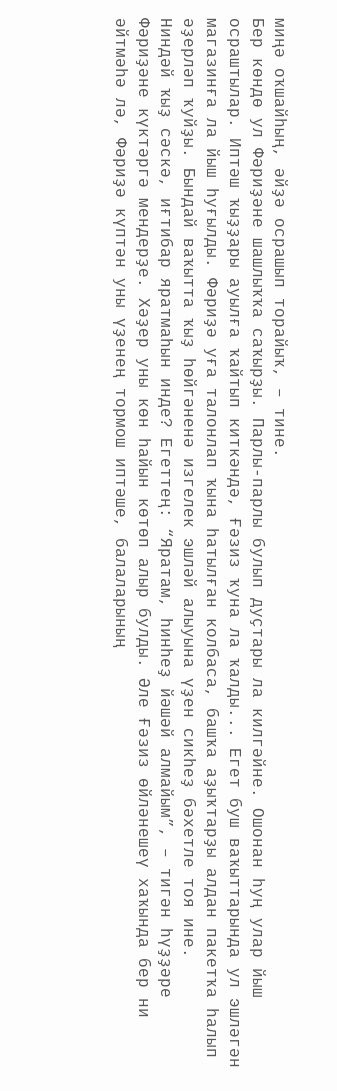миңә оҡшайһың, әйҙә осрашып торайыҡ, – тине.
Бер көндө ул Фәриҙәне шашлыҡҡа саҡырҙы. Парлы-парлы булып дуҫтары ла килгәйне. Ошонан һуң улар йыш осраштылар. Иптәш ҡыҙҙары ауылға ҡайтып киткәндә, Ғәзиз ҡуна ла ҡалды... Егет буш ваҡыттарында ул эшләгән магазинға ла йыш һуғылды. Фәриҙә уға талонлап ҡына һатылған колбаса, башҡа аҙыҡтарҙы алдан пакетҡа һалып әҙерләп ҡуйҙы. Бындай ваҡытта ҡыҙ һөйгәненә изгелек эшләй алыуына үҙен сикһеҙ бәхетле тоя ине.
Ниндәй ҡыҙ сәскә, иғтибар яратмаһын инде? Егеттең: “Яратам, һинһеҙ йәшәй алмайым”, – тигән һүҙҙәре Фәриҙәне күктәргә мендерҙе. Хәҙер уны көн һайын көтөп алыр булды. Әле Ғәзиз өйләнешеү хаҡында бер ни әйтмәһә лә, Фәриҙә күптән уны үҙенең тормош иптәше, балаларының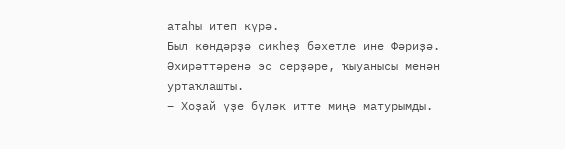атаһы итеп күрә.
Был көндәрҙә сикһеҙ бәхетле ине Фәриҙә. Әхирәттәренә эс серҙәре, ҡыуанысы менән уртаҡлашты.
– Хоҙай үҙе бүләк итте миңә матурымды.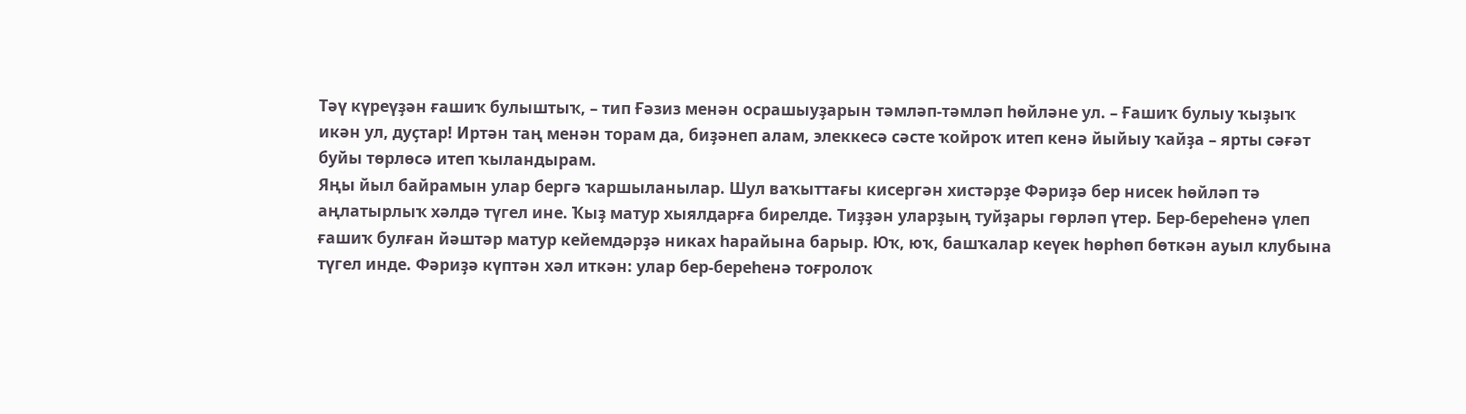Тәү күреүҙән ғашиҡ булыштыҡ, – тип Ғәзиз менән осрашыуҙарын тәмләп-тәмләп һөйләне ул. – Ғашиҡ булыу ҡыҙыҡ икән ул, дуҫтар! Иртән таң менән торам да, биҙәнеп алам, элеккесә сәсте ҡойроҡ итеп кенә йыйыу ҡайҙа – ярты сәғәт буйы төрлөсә итеп ҡыландырам.
Яңы йыл байрамын улар бергә ҡаршыланылар. Шул ваҡыттағы кисергән хистәрҙе Фәриҙә бер нисек һөйләп тә аңлатырлыҡ хәлдә түгел ине. Ҡыҙ матур хыялдарға бирелде. Тиҙҙән уларҙың туйҙары гөрләп үтер. Бер-береһенә үлеп ғашиҡ булған йәштәр матур кейемдәрҙә никах һарайына барыр. Юҡ, юҡ, башҡалар кеүек һөрһөп бөткән ауыл клубына түгел инде. Фәриҙә күптән хәл иткән: улар бер-береһенә тоғролоҡ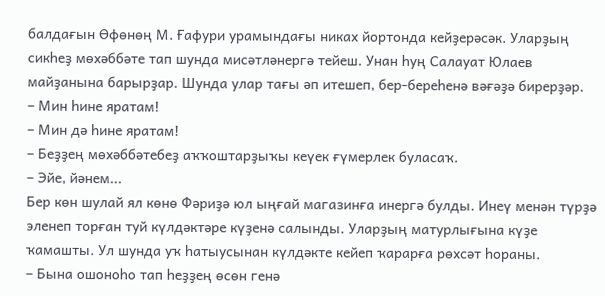балдағын Өфөнөң М. Ғафури урамындағы никах йортонда кейҙерәсәк. Уларҙың сикһеҙ мөхәббәте тап шунда мисәтләнергә тейеш. Унан һуң Салауат Юлаев майҙанына барырҙар. Шунда улар тағы әп итешеп, бер-береһенә вәғәҙә бирерҙәр.
– Мин һине яратам!
– Мин дә һине яратам!
– Беҙҙең мөхәббәтебеҙ аҡҡоштарҙыҡы кеүек ғүмерлек буласаҡ.
– Эйе, йәнем...
Бер көн шулай ял көнө Фәриҙә юл ыңғай магазинға инергә булды. Инеү менән түрҙә эленеп торған туй күлдәктәре күҙенә салынды. Уларҙың матурлығына күҙе ҡамашты. Ул шунда уҡ һатыусынан күлдәкте кейеп ҡарарға рөхсәт һораны.
– Бына ошоноһо тап һеҙҙең өсөн генә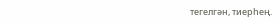тегелгән, тиерһең.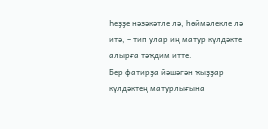Һеҙҙе нәзәкәтле лә, һөймәлекле лә итә, – тип улар иң матур күлдәкте алырға тәҡдим итте.
Бер фатирҙа йәшәгән ҡыҙҙар күлдәктең матурлығына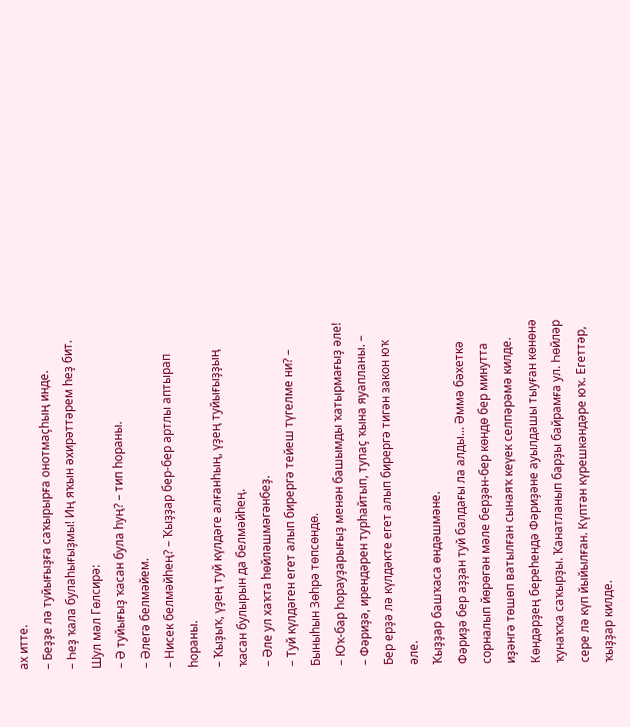ах итте.
– Беҙҙе лә туйығыҙға саҡырырға онотмаҫһың инде.
– Һеҙ ҡала булаһығыҙмы! Иң яҡын әхирәттәрем һеҙ бит.
Шул мәл Гөлсирә:
– Ә туйығыҙ ҡасан була һуң? – тип һораны.
– Әлегә белмәйем.
– Нисек белмәйһең? – Ҡыҙҙар бер-бер артлы аптырап һораны.
– Ҡыҙыҡ, үҙең туй күлдәге алғанһың, үҙең туйығыҙҙың ҡасан булырын да белмәйһең.
– Әле ул хаҡта һөйләшмәгәнбеҙ.
– Туй күлдәген егет алып бирергә тейеш түгелме ни? – Быныһын Зөһрә төпсөндө.
– Юҡ-бар һорауҙарығыҙ менән башымды ҡатырмағыҙ әле! – Фәриҙә, ирендәрен турһайтып, тупаҫ ҡына яуапланы. – Бер ерҙә лә күлдәкте егет алып бирергә тигән закон юҡ әле.
Ҡыҙҙар башҡаса өндәшмәне.
Фәриҙә бер аҙҙан туй балдағы ла алды... Әммә бәхеткә сорналып йөрөгән мәле берҙән-бер көндө бер минутта иҙәнгә төшөп ватылған сынаяҡ кеүек селпәрәмә килде.
Көндәрҙең береһендә Фәриҙәне ауылдашы тыуған көнөнә ҡунаҡҡа саҡырҙы. Ҡанатланып барҙы байрамға ул. Һөйләр сере лә күп йыйылған. Күптән күрешкәндәре юҡ. Егеттәр, ҡыҙҙар килде.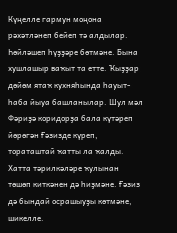Күңелле гармун моңона рәхәтләнеп бейеп тә алдылар. Һөйләшеп һүҙҙәре бөтмәне. Бына хушлашыр ваҡыт та етте. Ҡыҙҙар дөйөм ятаҡ кухняһында һауыт-һаба йыуа башланылар. Шул мәл Фәриҙә коридорҙа бала күтәреп йөрөгән Ғәзизде күреп, тораташтай ҡатты ла ҡалды. Хатта тәрилкәләре ҡулынан төшөп киткәнен дә һиҙмәне. Ғәзиз дә бындай осрашыуҙы көтмәне, шикелле.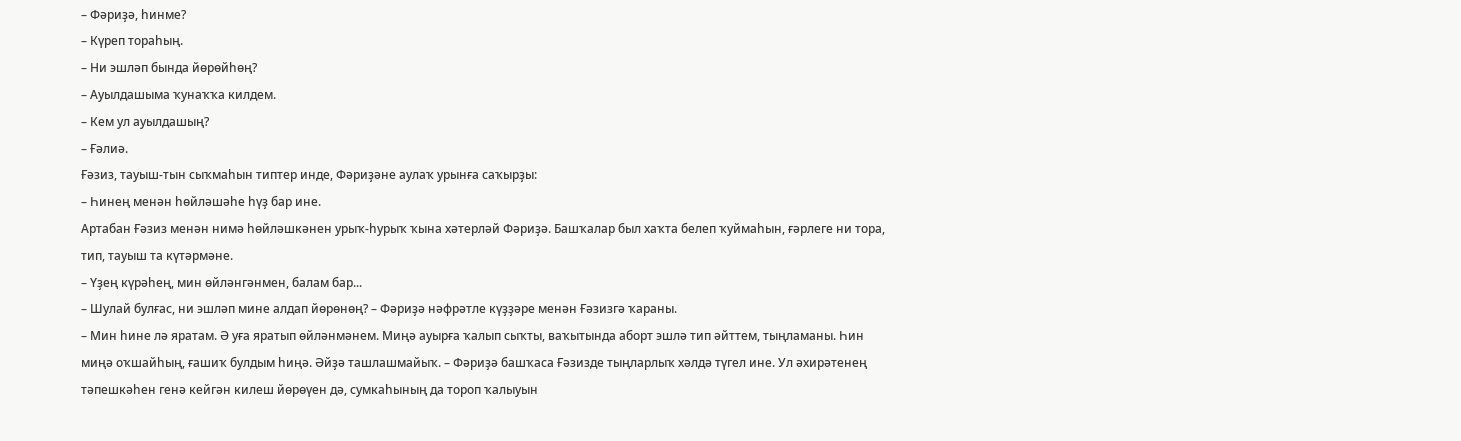– Фәриҙә, һинме?
– Күреп тораһың.
– Ни эшләп бында йөрөйһөң?
– Ауылдашыма ҡунаҡҡа килдем.
– Кем ул ауылдашың?
– Ғәлиә.
Ғәзиз, тауыш-тын сыҡмаһын типтер инде, Фәриҙәне аулаҡ урынға саҡырҙы:
– Һинең менән һөйләшәһе һүҙ бар ине.
Артабан Ғәзиз менән нимә һөйләшкәнен урыҡ-һурыҡ ҡына хәтерләй Фәриҙә. Башҡалар был хаҡта белеп ҡуймаһын, ғәрлеге ни тора, тип, тауыш та күтәрмәне.
– Үҙең күрәһең, мин өйләнгәнмен, балам бар...
– Шулай булғас, ни эшләп мине алдап йөрөнөң? – Фәриҙә нәфрәтле күҙҙәре менән Ғәзизгә ҡараны.
– Мин һине лә яратам. Ә уға яратып өйләнмәнем. Миңә ауырға ҡалып сыҡты, ваҡытында аборт эшлә тип әйттем, тыңламаны. Һин миңә оҡшайһың, ғашиҡ булдым һиңә. Әйҙә ташлашмайыҡ. – Фәриҙә башҡаса Ғәзизде тыңларлыҡ хәлдә түгел ине. Ул әхирәтенең тәпешкәһен генә кейгән килеш йөрөүен дә, сумкаһының да тороп ҡалыуын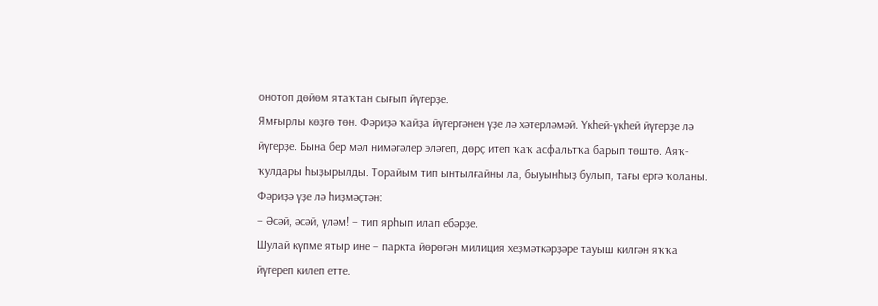онотоп дөйөм ятаҡтан сығып йүгерҙе.
Ямғырлы көҙгө төн. Фәриҙә ҡайҙа йүгергәнен үҙе лә хәтерләмәй. Үкһей-үкһей йүгерҙе лә йүгерҙе. Бына бер мәл нимәгәлер эләгеп, дөрҫ итеп ҡаҡ асфальтҡа барып төштө. Аяҡ-ҡулдары һыҙырылды. Торайым тип ынтылғайны ла, быуынһыҙ булып, тағы ергә ҡоланы. Фәриҙә үҙе лә һиҙмәҫтән:
– Әсәй, әсәй, үләм! – тип ярһып илап ебәрҙе.
Шулай күпме ятыр ине – паркта йөрөгән милиция хеҙмәткәрҙәре тауыш килгән яҡҡа йүгереп килеп етте.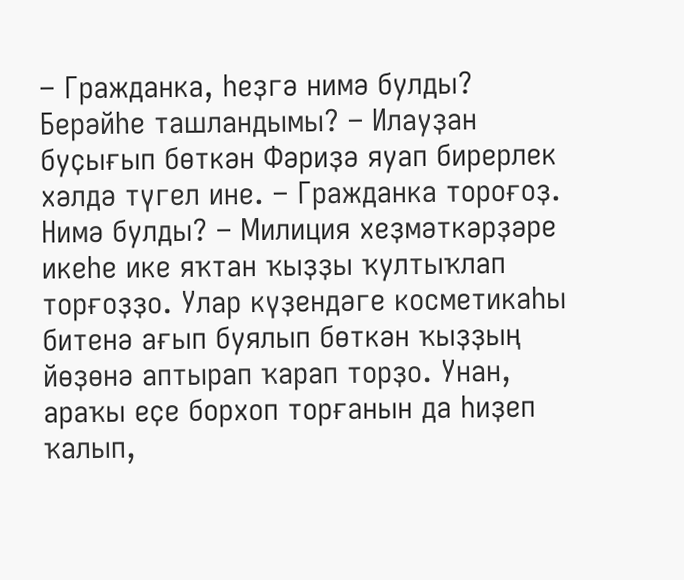– Гражданка, һеҙгә нимә булды? Берәйһе ташландымы? – Илауҙан буҫығып бөткән Фәриҙә яуап бирерлек хәлдә түгел ине. – Гражданка тороғоҙ. Нимә булды? – Милиция хеҙмәткәрҙәре икеһе ике яҡтан ҡыҙҙы ҡултыҡлап торғоҙҙо. Улар күҙендәге косметикаһы битенә ағып буялып бөткән ҡыҙҙың йөҙөнә аптырап ҡарап торҙо. Унан, араҡы еҫе борхоп торғанын да һиҙеп ҡалып,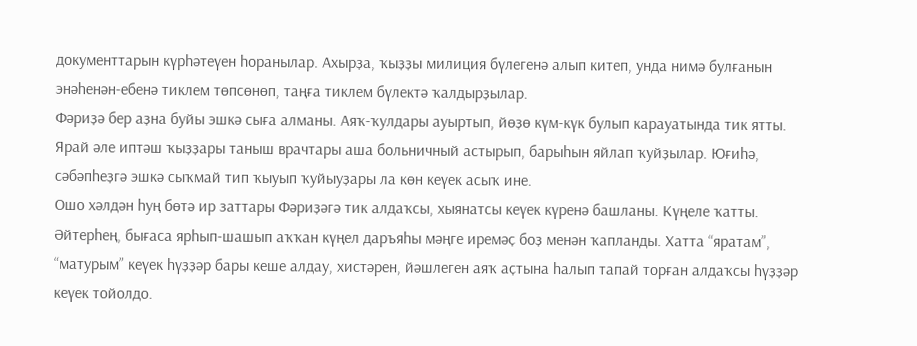документтарын күрһәтеүен һоранылар. Ахырҙа, ҡыҙҙы милиция бүлегенә алып китеп, унда нимә булғанын энәһенән-ебенә тиклем төпсөнөп, таңға тиклем бүлектә ҡалдырҙылар.
Фәриҙә бер аҙна буйы эшкә сыға алманы. Аяҡ-ҡулдары ауыртып, йөҙө күм-күк булып карауатында тик ятты. Ярай әле иптәш ҡыҙҙары таныш врачтары аша больничный астырып, барыһын яйлап ҡуйҙылар. Юғиһә, сәбәпһеҙгә эшкә сыҡмай тип ҡыуып ҡуйыуҙары ла көн кеүек асыҡ ине.
Ошо хәлдән һуң бөтә ир заттары Фәриҙәгә тик алдаҡсы, хыянатсы кеүек күренә башланы. Күңеле ҡатты. Әйтерһең, бығаса ярһып-шашып аҡҡан күңел даръяһы мәңге иремәҫ боҙ менән ҡапланды. Хатта “яратам”, “матурым” кеүек һүҙҙәр бары кеше алдау, хистәрен, йәшлеген аяҡ аҫтына һалып тапай торған алдаҡсы һүҙҙәр кеүек тойолдо.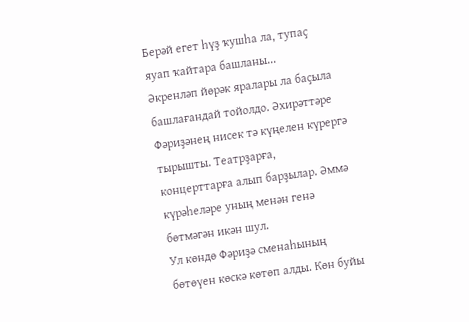Берәй егет һүҙ ҡушһа ла, тупаҫ яуап ҡайтара башланы...
Әкренләп йөрәк яралары ла баҫыла башлағандай тойолдо. Әхирәттәре Фәриҙәнең нисек тә күңелен күрергә тырышты. Театрҙарға, концерттарға алып барҙылар. Әммә күрәһеләре уның менән генә бөтмәгән икән шул.
Ул көндө Фәриҙә сменаһының бөтөүен көскә көтөп алды. Көн буйы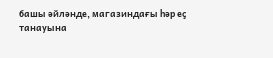башы әйләнде, магазиндағы һәр еҫ танауына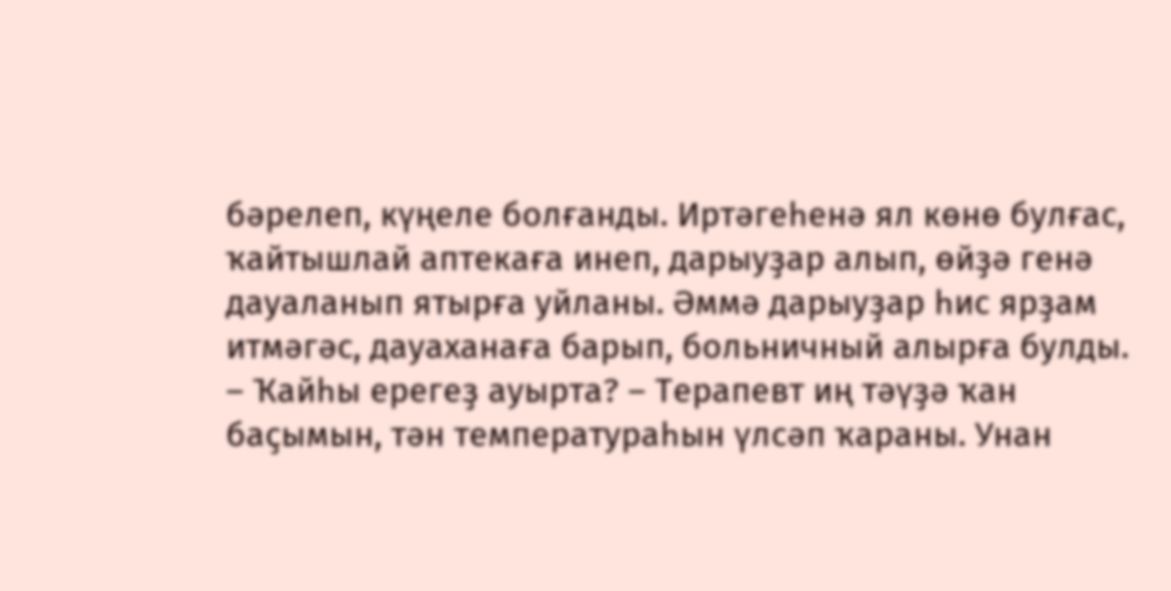бәрелеп, күңеле болғанды. Иртәгеһенә ял көнө булғас, ҡайтышлай аптекаға инеп, дарыуҙар алып, өйҙә генә дауаланып ятырға уйланы. Әммә дарыуҙар һис ярҙам итмәгәс, дауаханаға барып, больничный алырға булды.
– Ҡайһы ерегеҙ ауырта? – Терапевт иң тәүҙә ҡан баҫымын, тән температураһын үлсәп ҡараны. Унан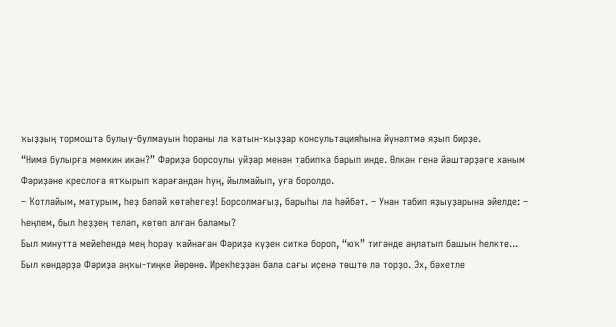ҡыҙҙың тормошта булыу-булмауын һораны ла ҡатын-ҡыҙҙар консультацияһына йүнәлтмә яҙып бирҙе.
“Нимә булырға мөмкин икән?” Фәриҙә борсоулы уйҙар менән табипҡа барып инде. Өлкән генә йәштәрҙәге ханым Фәриҙәне креслоға ятҡырып ҡарағандан һуң, йылмайып, уға боролдо.
– Ҡотлайым, матурым, һеҙ бәпәй көтәһегеҙ! Борсолмағыҙ, барыһы ла һәйбәт. – Унан табип яҙыуҙарына эйелде: – Һеңлем, был һеҙҙең теләп, көтөп алған баламы?
Был минутта мейеһендә мең һорау ҡайнаған Фәриҙә күҙен ситкә бороп, “юҡ” тигәнде аңлатып башын һелкте...
Был көндәрҙә Фәриҙә аңҡы-тиңке йөрөнө. Ирекһеҙҙән бала сағы иҫенә төштө лә торҙо. Эх, бәхетле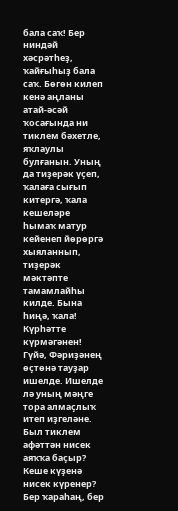бала саҡ! Бер ниндәй хәсрәтһеҙ, ҡайғыһыҙ бала саҡ. Бөгөн килеп кенә аңланы атай-әсәй ҡосағында ни тиклем бәхетле, яҡлаулы булғанын. Уның да тиҙерәк үҫеп, ҡалаға сығып китергә, ҡала кешеләре һымаҡ матур кейенеп йөрөргә хыяланнып, тиҙерәк мәктәпте тамамлайһы килде. Бына һиңә, ҡала! Күрһәтте күрмәгәнен! Гүйә, Фәриҙәнең өҫтөнә тауҙар ишелде. Ишелде лә уның мәңге тора алмаҫлыҡ итеп иҙгеләне. Был тиклем афәттән нисек аяҡҡа баҫыр? Кеше күҙенә нисек күренер?
Бер ҡараһаң, бер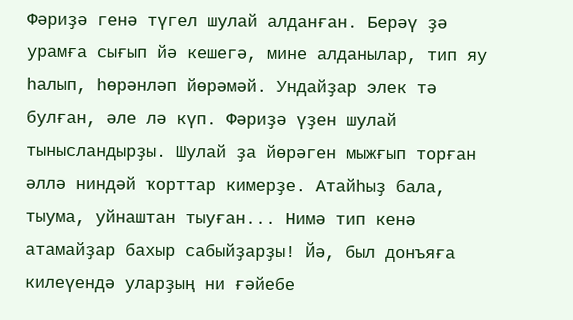Фәриҙә генә түгел шулай алданған. Берәү ҙә урамға сығып йә кешегә, мине алданылар, тип яу һалып, һөрәнләп йөрәмәй. Ундайҙар элек тә булған, әле лә күп. Фәриҙә үҙен шулай тынысландырҙы. Шулай ҙа йөрәген мыжғып торған әллә ниндәй ҡорттар кимерҙе. Атайһыҙ бала, тыума, уйнаштан тыуған... Нимә тип кенә атамайҙар бахыр сабыйҙарҙы! Йә, был донъяға килеүендә уларҙың ни ғәйебе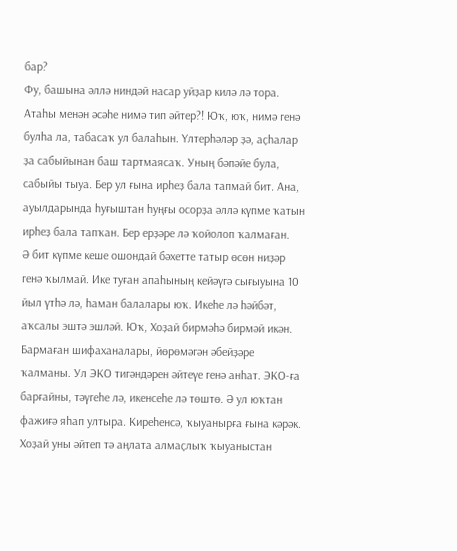бар?
Фу, башына әллә ниндәй насар уйҙар килә лә тора. Атаһы менән әсәһе нимә тип әйтер?! Юҡ, юҡ, нимә генә булһа ла, табасаҡ ул балаһын. Үлтерһәләр ҙә, аҫһалар ҙа сабыйынан баш тартмаясаҡ. Уның бәпәйе була, сабыйы тыуа. Бер ул ғына ирһеҙ бала тапмай бит. Ана, ауылдарында һуғыштан һуңғы осорҙа әллә күпме ҡатын ирһеҙ бала тапҡан. Бер ерҙәре лә ҡойолоп ҡалмаған.
Ә бит күпме кеше ошондай бәхетте татыр өсөн ниҙәр генә ҡылмай. Ике туған апаһының кейәүгә сығыуына 10 йыл үтһә лә, һаман балалары юҡ. Икеһе лә һәйбәт, аҡсалы эштә эшләй. Юҡ, Хоҙай бирмәһә бирмәй икән. Бармаған шифаханалары, йөрөмәгән әбейҙәре ҡалманы. Ул ЭКО тигәндәрен әйтеүе генә анһат. ЭКО-ға барғайны, тәүгеһе лә, икенсеһе лә төштө. Ә ул юҡтан фажиғә яһап ултыра. Киреһенсә, ҡыуанырға ғына кәрәк. Хоҙай уны әйтеп тә аңлата алмаҫлыҡ ҡыуаныстан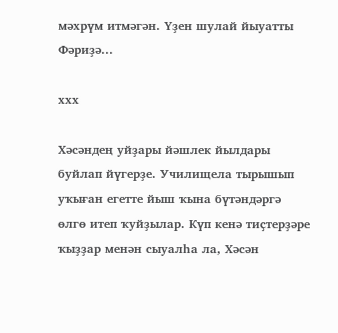мәхрүм итмәгән. Үҙен шулай йыуатты Фәриҙә...

ххх

Хәсәндең уйҙары йәшлек йылдары буйлап йүгерҙе. Училищела тырышып уҡыған егетте йыш ҡына бүтәндәргә өлгө итеп ҡуйҙылар. Күп кенә тиҫтерҙәре ҡыҙҙар менән сыуалһа ла, Хәсән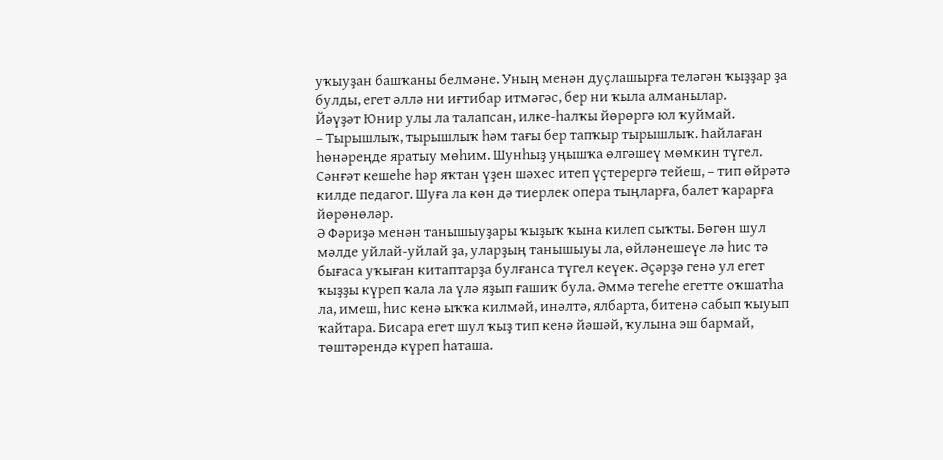уҡыуҙан башҡаны белмәне. Уның менән дуҫлашырға теләгән ҡыҙҙар ҙа булды, егет әллә ни иғтибар итмәгәс, бер ни ҡыла алманылар.
Йәүҙәт Юнир улы ла талапсан, илке-һалҡы йөрөргә юл ҡуймай.
– Тырышлыҡ, тырышлыҡ һәм тағы бер тапҡыр тырышлыҡ. Һайлаған һөнәреңде яратыу мөһим. Шунһыҙ уңышҡа өлгәшеү мөмкин түгел. Сәнғәт кешеһе һәр яҡтан үҙен шәхес итеп үҫтерергә тейеш, – тип өйрәтә килде педагог. Шуға ла көн дә тиерлек опера тыңларға, балет ҡарарға йөрөнөләр.
Ә Фәриҙә менән танышыуҙары ҡыҙыҡ ҡына килеп сыҡты. Бөгөн шул мәлде уйлай-уйлай ҙа, уларҙың танышыуы ла, өйләнешеүе лә һис тә бығаса уҡыған китаптарҙа булғанса түгел кеүек. Әҫәрҙә генә ул егет ҡыҙҙы күреп ҡала ла үлә яҙып ғашиҡ була. Әммә тегеһе егетте оҡшатһа ла, имеш, һис кенә ыҡҡа килмәй, инәлтә, ялбарта, битенә сабып ҡыуып ҡайтара. Бисара егет шул ҡыҙ тип кенә йәшәй, ҡулына эш бармай, төштәрендә күреп һаташа.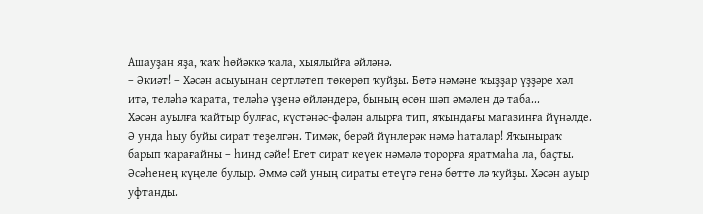Ашауҙан яҙа, ҡаҡ һөйәккә ҡала, хыялыйға әйләнә.
– Әкиәт! – Хәсән асыуынан сертләтеп төкөрөп ҡуйҙы. Бөтә нәмәне ҡыҙҙар үҙҙәре хәл итә, теләһә ҡарата, теләһә үҙенә өйләндерә, бының өсөн шәп әмәлен дә таба...
Хәсән ауылға ҡайтыр булғас, күстәнәс-фәлән алырға тип, яҡындағы магазинға йүнәлде. Ә унда һыу буйы сират теҙелгән. Тимәк, берәй йүнлерәк нәмә һаталар! Яҡыныраҡ барып ҡарағайны – һинд сәйе! Егет сират кеүек нәмәлә торорға яратмаһа ла, баҫты. Әсәһенең күңеле булыр. Әммә сәй уның сираты етеүгә генә бөттө лә ҡуйҙы. Хәсән ауыр уфтанды.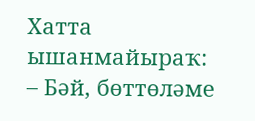Хатта ышанмайыраҡ:
– Бәй, бөттөләме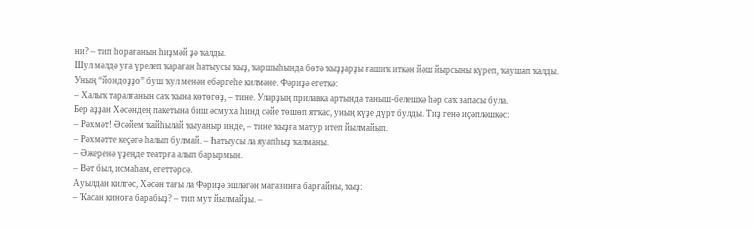ни? – тип һорағанын һиҙмәй ҙә ҡалды.
Шул мәлдә уға үрелеп ҡараған һатыусы ҡыҙ, ҡаршыһында бөтә ҡыҙҙарҙы ғашиҡ иткән йәш йырсыны күреп, ҡаушап ҡалды. Уның “йондоҙҙо” буш ҡул менән ебәргеһе килмәне. Фәриҙә егеткә:
– Халыҡ таралғанын саҡ ҡына көтөгөҙ, – тине. Уларҙың прилавка артында таныш-белешкә һәр саҡ запасы була.
Бер аҙҙан Хәсәндең пакетына биш әсмуха һинд сәйе төшөп ятҡас, уның күҙе дүрт булды. Тиҙ генә иҫәпләшкәс:
– Рәхмәт! Әсәйем ҡайһылай ҡыуаныр инде, – тине ҡыҙға матур итеп йылмайып.
– Рәхмәтте кеҫәгә һалып булмай. – Һатыусы ла яуапһыҙ ҡалманы.
– Әжеренә үҙеңде театрға алып барырмын.
– Вәт был, исмаһам, егеттәрсә.
Ауылдан килгәс, Хәсән тағы ла Фәриҙә эшләгән магазинға барғайны, ҡыҙ:
– Ҡасан киноға барабыҙ? – тип мут йылмайҙы. –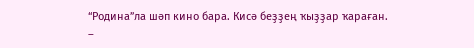“Родина”ла шәп кино бара. Кисә беҙҙең ҡыҙҙар ҡараған.
–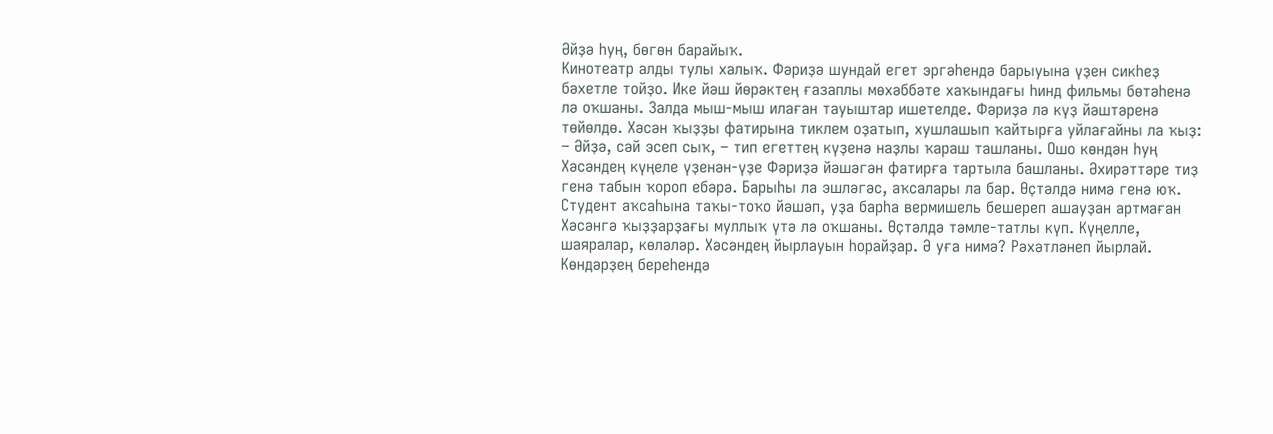Әйҙә һуң, бөгөн барайыҡ.
Кинотеатр алды тулы халыҡ. Фәриҙә шундай егет эргәһендә барыуына үҙен сикһеҙ бәхетле тойҙо. Ике йәш йөрәктең ғазаплы мөхәббәте хаҡындағы һинд фильмы бөтәһенә лә оҡшаны. Залда мыш-мыш илаған тауыштар ишетелде. Фәриҙә лә күҙ йәштәренә төйөлдө. Хәсән ҡыҙҙы фатирына тиклем оҙатып, хушлашып ҡайтырға уйлағайны ла ҡыҙ:
– Әйҙә, сәй эсеп сыҡ, – тип егеттең күҙенә наҙлы ҡараш ташланы. Ошо көндән һуң Хәсәндең күңеле үҙенән-үҙе Фәриҙә йәшәгән фатирға тартыла башланы. Әхирәттәре тиҙ генә табын ҡороп ебәрә. Барыһы ла эшләгәс, аҡсалары ла бар. Өҫтәлдә нимә генә юҡ. Студент аҡсаһына таҡы-тоҡо йәшәп, уҙа барһа вермишель бешереп ашауҙан артмаған Хәсәнгә ҡыҙҙарҙағы муллыҡ үтә лә оҡшаны. Өҫтәлдә тәмле-татлы күп. Күңелле, шаяралар, көләләр. Хәсәндең йырлауын һорайҙар. Ә уға нимә? Рәхәтләнеп йырлай.
Көндәрҙең береһендә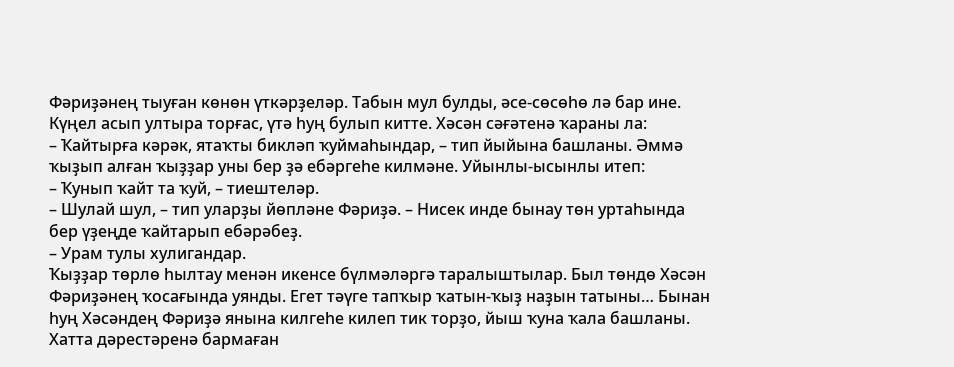Фәриҙәнең тыуған көнөн үткәрҙеләр. Табын мул булды, әсе-сөсөһө лә бар ине. Күңел асып ултыра торғас, үтә һуң булып китте. Хәсән сәғәтенә ҡараны ла:
– Ҡайтырға кәрәк, ятаҡты бикләп ҡуймаһындар, – тип йыйына башланы. Әммә ҡыҙып алған ҡыҙҙар уны бер ҙә ебәргеһе килмәне. Уйынлы-ысынлы итеп:
– Ҡунып ҡайт та ҡуй, – тиештеләр.
– Шулай шул, – тип уларҙы йөпләне Фәриҙә. – Нисек инде бынау төн уртаһында бер үҙеңде ҡайтарып ебәрәбеҙ.
– Урам тулы хулигандар.
Ҡыҙҙар төрлө һылтау менән икенсе бүлмәләргә таралыштылар. Был төндө Хәсән Фәриҙәнең ҡосағында уянды. Егет тәүге тапҡыр ҡатын-ҡыҙ наҙын татыны… Бынан һуң Хәсәндең Фәриҙә янына килгеһе килеп тик торҙо, йыш ҡуна ҡала башланы. Хатта дәрестәренә бармаған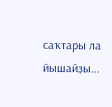саҡтары ла йышайҙы...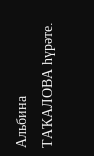Альбина ТАҠАЛОВА һүрәте.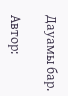Дауамы бар.

Автор: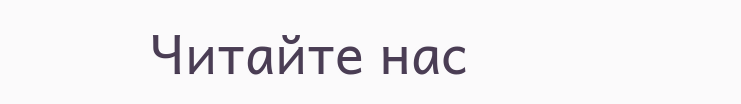Читайте нас